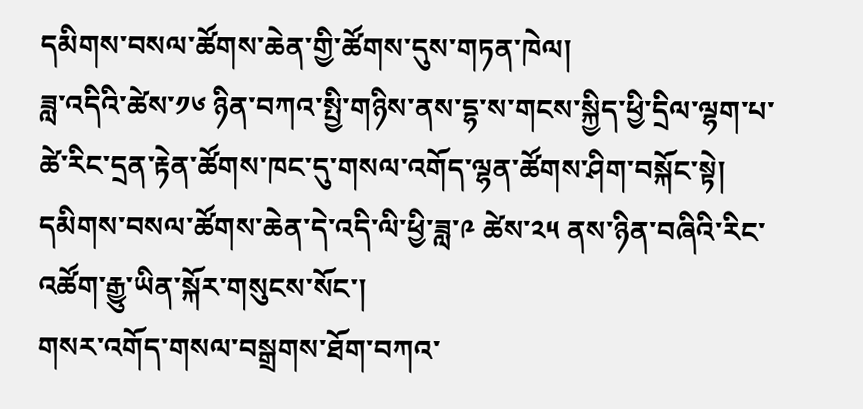དམིགས་བསལ་ཚོགས་ཆེན་གྱི་ཚོགས་དུས་གཏན་ཁེལ།
ཟླ་འདིའི་ཚེས་༡༦ ཉིན་བཀའ་སྤྱི་གཉིས་ནས་དྷ་ས་གངས་སྐྱིད་ཕྱི་དྲིལ་ལྷག་པ་ཚེ་རིང་དྲན་རྟེན་ཚོགས་ཁང་དུ་གསལ་འགོད་ལྷན་ཚོགས་ཤིག་བསྐོང་སྟེ། དམིགས་བསལ་ཚོགས་ཆེན་དེ་འདི་ལི་ཕྱི་ཟླ་༩ ཚེས་༢༥ ནས་ཉིན་བཞིའི་རིང་འཚོག་རྒྱུ་ཡིན་སྐོར་གསུངས་སོང་།
གསར་འགོད་གསལ་བསྒྲགས་ཐོག་བཀའ་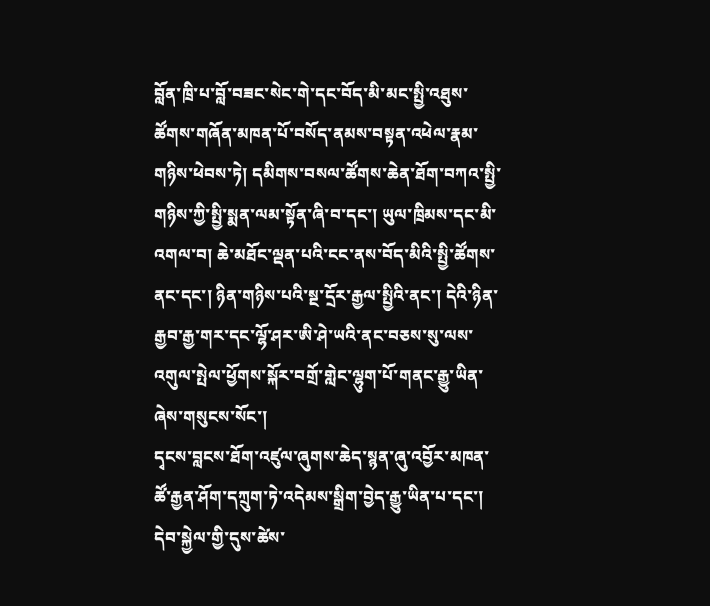བློན་ཁྲི་པ་བློ་བཟང་སེང་གེ་དང་བོད་མི་མང་སྤྱི་འཐུས་ཚོགས་གཞོན་མཁན་པོ་བསོད་ནམས་བསྟན་འཕེལ་རྣམ་གཉིས་ཕེབས་ཏེ། དམིགས་བསལ་ཚོགས་ཆེན་ཐོག་བཀའ་སྤྱི་གཉིས་ཀྱི་སྤྱི་སྨན་ལམ་སྟོན་ཞི་བ་དང་། ཡུལ་ཁྲིམས་དང་མི་འགལ་བ། ཆེ་མཐོང་ལྡན་པའི་ངང་ནས་བོད་མིའི་སྤྱི་ཚོགས་ནང་དང་། ཉིན་གཉིས་པའི་སྔ་དྲོར་རྒྱལ་སྤྱིའི་ནང་། དེའི་ཉིན་རྒྱབ་རྒྱ་གར་དང་ལྷོ་ཤར་ཨི་ཤེ་ཡའི་ནང་བཅས་སུ་ལས་འགུལ་སྤེལ་ཕྱོགས་སྐོར་བགྲོ་གླེང་ལྷུག་པོ་གནང་རྒྱུ་ཡིན་ཞེས་གསུངས་སོང་།
དྭངས་བླངས་ཐོག་འཛུལ་ཞུགས་ཆེད་སྙན་ཞུ་འབྱོར་མཁན་ཚོ་རྒྱན་ཤོག་དཀྲུག་ཏེ་འདེམས་སྒྲིག་བྱེད་རྒྱུ་ཡིན་པ་དང་། དེབ་སྐྱེལ་གྱི་དུས་ཚེས་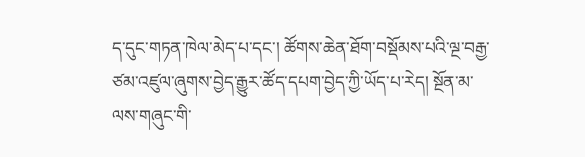ད་དུང་གཏན་ཁེལ་མེད་པ་དང་། ཚོགས་ཆེན་ཐོག་བསྡོམས་པའི་ལྔ་བརྒྱ་ཙམ་འཛུལ་ཞུགས་བྱེད་རྒྱུར་ཚོད་དཔག་བྱེད་ཀྱི་ཡོད་པ་རེད། སྔོན་མ་ལས་གཞུང་གི་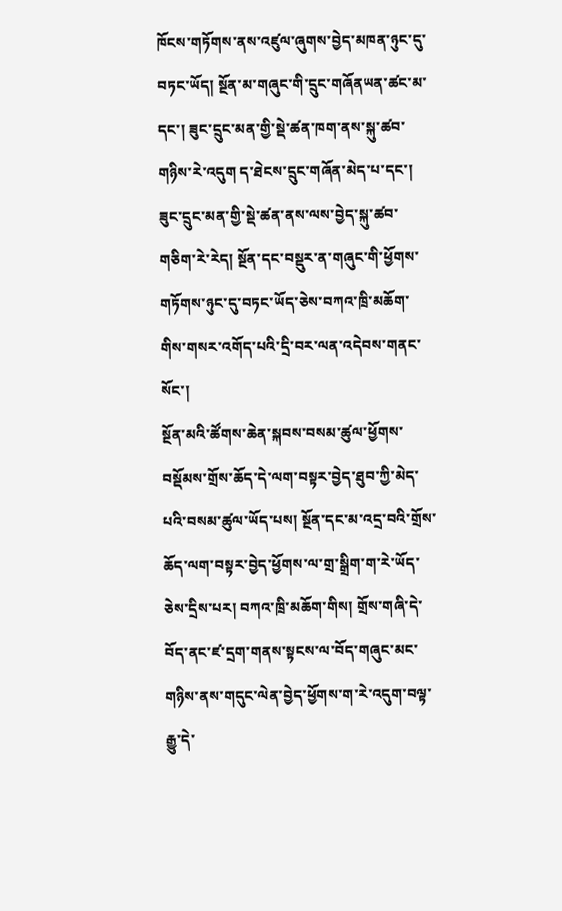ཁོངས་གཏོགས་ནས་འཛུལ་ཞུགས་བྱེད་མཁན་ཉུང་དུ་བཏང་ཡོད། སྔོན་མ་གཞུང་གི་དྲུང་གཞོནཡན་ཚང་མ་དང་། ཟུང་དྲུང་མན་གྱི་སྡེ་ཚན་ཁག་ནས་སྐུ་ཚབ་གཉིས་རེ་འདུག ད་ཐེངས་དྲུང་གཞོན་མེད་པ་དང་། ཟུང་དྲུང་མན་གྱི་སྡེ་ཚན་ནས་ལས་བྱེད་སྐུ་ཚབ་གཅིག་རེ་རེད། སྔོན་དང་བསྡུར་ན་གཞུང་གི་ཕྱོགས་གཏོགས་ཉུང་དུ་བཏང་ཡོད་ཅེས་བཀའ་ཁྲི་མཆོག་གིས་གསར་འགོད་པའི་དྲི་བར་ལན་འདེབས་གནང་སོང་།
སྔོན་མའི་ཚོགས་ཆེན་སྐབས་བསམ་ཚུལ་ཕྱོགས་བསྡོམས་གྲོས་ཆོད་དེ་ལག་བསྟར་བྱེད་ཐུབ་ཀྱི་མེད་པའི་བསམ་ཚུལ་ཡོད་པས། སྔོན་དང་མ་འདྲ་བའི་གྲོས་ཆོད་ལག་བསྟར་བྱེད་ཕྱོགས་ལ་གྲ་སྒྲིག་ག་རེ་ཡོད་ཅེས་དྲིས་པར། བཀའ་ཁྲི་མཆོག་གིས། གྲོས་གཞི་དེ་བོད་ནང་ཛ་དྲག་གནས་སྟངས་ལ་བོད་གཞུང་མང་གཉིས་ནས་གདུང་ལེན་བྱེད་ཕྱོགས་ག་རེ་འདུག་བལྟ་རྒྱུ་དེ་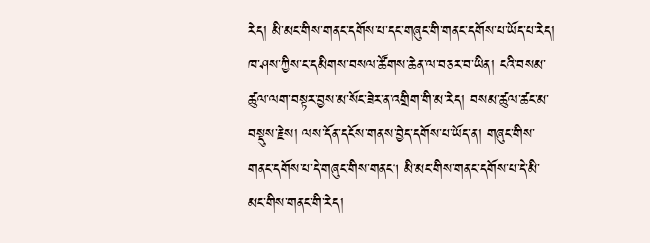རེད། མི་མང་གིས་གནང་དགོས་པ་དང་གཞུང་གི་གནང་དགོས་པ་ཡོད་པ་རེད། ཁ་ཤས་ཀྱིས་ང་དམིགས་བསལ་ཚོགས་ཆེན་ལ་བཅར་བ་ཡིན། ངའི་བསམ་ཚུལ་ལག་བསྟར་བྱས་མ་སོང་ཟེར་ན་འགྲིག་གི་མ་རེད། བསམ་ཚུལ་ཚང་མ་བསྡུས་རྗེས། ལས་དོན་དངོས་གནས་བྱེད་དགོས་པ་ཡོད་ན། གཞུང་གིས་གནང་དགོས་པ་དེ་གཞུང་གིས་གནང། མི་མང་གིས་གནང་དགོས་པ་དེ་མི་མང་གིས་གནང་གི་རེད།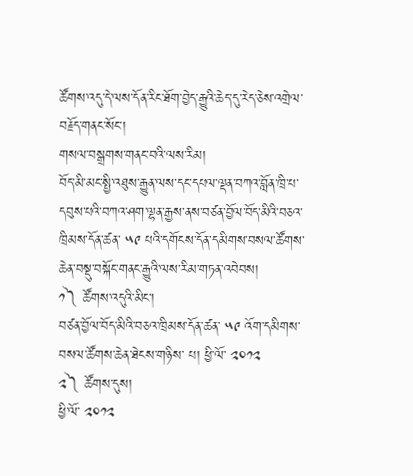ཚོགས་འདུ་དེ་ལས་དོན་རིང་ཐོག་བྱེད་རྒྱུའི་ཆེད་དུ་རེད་ཅེས་འགྲེལ་བརྗོད་གནང་སོང་།
གསལ་བསྒྲགས་གནང་བའི་ལས་རིམ།
བོད་མི་མང་སྤྱི་འཐུས་རྒྱུན་ལས་དང་དཔལ་ལྡན་བཀའ་བློན་ཁྲི་པ་དབུས་པའི་བཀའ་ཤག་ལྷན་རྒྱས་ནས་བཙན་བྱོལ་བོད་མིའི་བཅའ་ཁྲིམས་དོན་ཚན་ ༥༩ པའི་དགོངས་དོན་དམིགས་བསལ་ཚོགས་ཆེན་བསྡུ་བསྐོང་གནང་རྒྱུའི་ལས་རིམ་གཏན་འབེབས།
༡༽ ཚོགས་འདུའི་མིང་།
བཙན་བྱོལ་བོད་མིའི་བཅའ་ཁྲིམས་དོན་ཚན་ ༥༩ འོག་དམིགས་བསལ་ཚོགས་ཆེན་ཐེངས་གཉིས་ པ། ཕྱི་ལོ་ ༢༠༡༢
༢༽ ཚོགས་དུས།
ཕྱི་ལོ་ ༢༠༡༢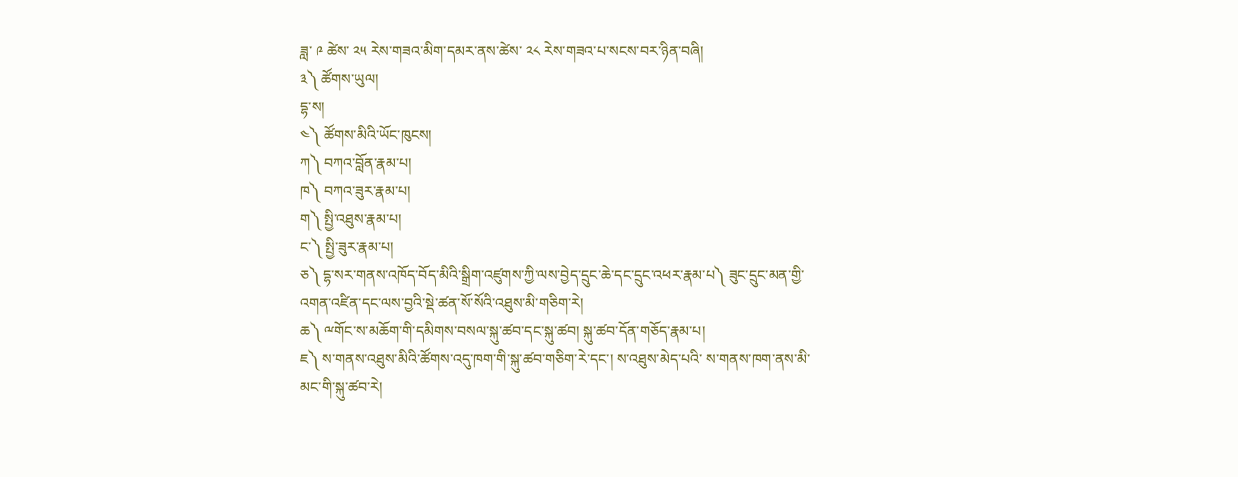ཟླ་ ༩ ཚེས་ ༢༥ རེས་གཟའ་མིག་དམར་ནས་ཚེས་ ༢༨ རེས་གཟའ་པ་སངས་བར་ཉིན་བཞི།
༣༽ ཚོགས་ཡུལ།
དྷ་ས།
༤༽ ཚོགས་མིའི་ཡོང་ཁུངས།
ཀ༽ བཀའ་བློན་རྣམ་པ།
ཁ༽ བཀའ་ཟུར་རྣམ་པ།
ག༽ སྤྱི་འཐུས་རྣམ་པ།
ང་༽ སྤྱི་ཟུར་རྣམ་པ།
ཅ༽ དྷ་སར་གནས་འཁོད་བོད་མིའི་སྒྲིག་འཛུགས་ཀྱི་ལས་བྱེད་དྲུང་ཆེ་དང་དྲུང་འཕར་རྣམ་པ༽ ཟུང་དྲུང་མན་གྱི་འགན་འཛིན་དང་ལས་བྱའི་སྡེ་ཚན་སོ་སོའི་འཐུས་མི་གཅིག་རེ།
ཆ༽ ྋགོང་ས་མཆོག་གི་དམིགས་བསལ་སྐུ་ཚབ་དང་སྐུ་ཚབ། སྐུ་ཚབ་དོན་གཅོད་རྣམ་པ།
ཇ༽ ས་གནས་འཐུས་མིའི་ཚོགས་འདུ་ཁག་གི་སྐུ་ཚབ་གཅིག་རེ་དང་། ས་འཐུས་མེད་པའི་ ས་གནས་ཁག་ནས་མི་མང་གི་སྐུ་ཚབ་རེ།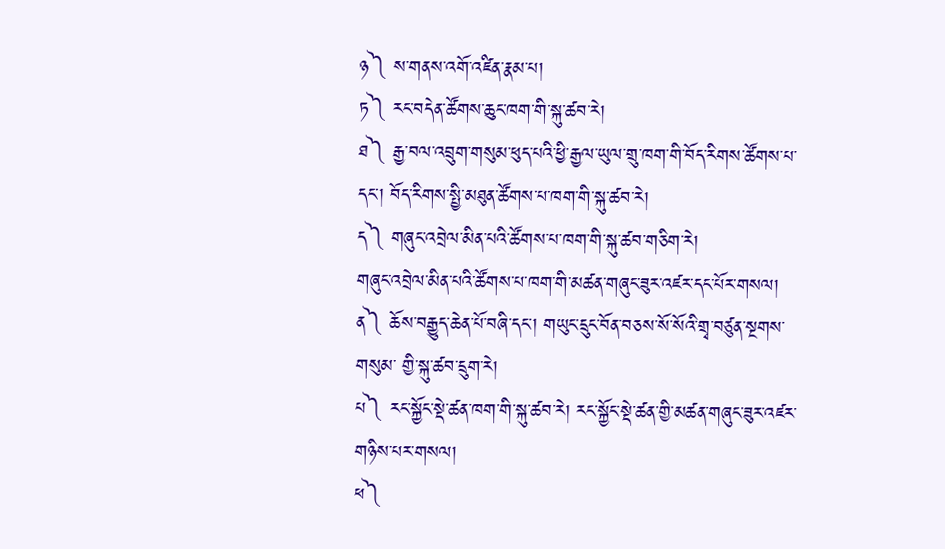ཉ༽ ས་གནས་འགོ་འཛིན་རྣམ་པ།
ཏ༽ རང་བདེན་ཚོགས་ཆུང་ཁག་གི་སྐུ་ཚབ་རེ།
ཐ༽ རྒྱ་བལ་འབྲུག་གསུམ་ཕུད་པའི་ཕྱི་རྒྱལ་ཡུལ་གྲུ་ཁག་གི་བོད་རིགས་ཚོགས་པ་དང་། བོད་རིགས་སྤྱི་མཐུན་ཚོགས་པ་ཁག་གི་སྐུ་ཚབ་རེ།
ད༽ གཞུང་འབྲེལ་མིན་པའི་ཚོགས་པ་ཁག་གི་སྐུ་ཚབ་གཅིག་རེ།
གཞུང་འབྲེལ་མིན་པའི་ཚོགས་པ་ཁག་གི་མཚན་གཞུང་ཟུར་འཛར་དང་པོར་གསལ།
ན༽ ཆོས་བརྒྱུད་ཆེན་པོ་བཞི་དང་། གཡུང་དྲུང་བོན་བཅས་སོ་སོའི་གྲྭ་བཙུན་སྔགས་གསུམ་ གྱི་སྐུ་ཚབ་དྲུག་རེ།
པ༽ རང་སྐྱོང་སྡེ་ཚན་ཁག་གི་སྐུ་ཚབ་རེ། རང་སྐྱོང་སྡེ་ཚན་གྱི་མཚན་གཞུང་ཟུར་འཛར་གཉིས་པར་གསལ།
ཕ༽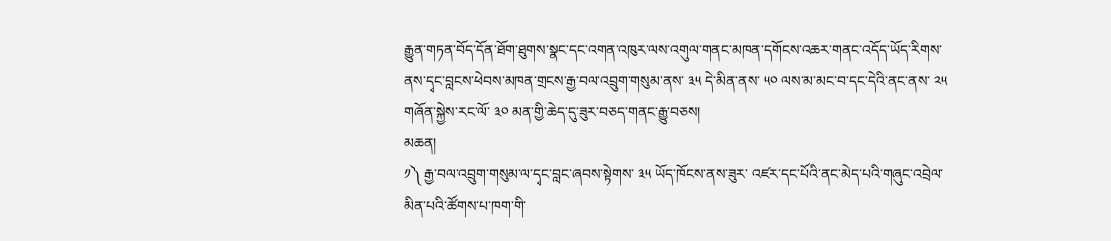རྒྱུན་གཏན་བོད་དོན་ཐོག་ཐུགས་སྣང་དང་འགན་འཁུར་ལས་འགུལ་གནང་མཁན་དགོངས་འཆར་གནང་འདོད་ཡོད་རིགས་ནས་དྭང་བླངས་ཕེབས་མཁན་གྲངས་རྒྱ་བལ་འབྲུག་གསུམ་ནས་ ༣༥ དེ་མིན་ནས་ ༥༠ ལས་མ་མང་བ་དང་དེའི་ནང་ནས་ ༢༥ གཞོན་སྐྱེས་རང་ལོ་ ༣༠ མན་གྱི་ཆེད་དུ་ཟུར་བཅད་གནང་རྒྱུ་བཅས།
མཆན།
༡༽ རྒྱ་བལ་འབྲུག་གསུམ་ལ་དྭང་བླང་ཞབས་སྟེགས་ ༣༥ ཡོད་ཁོངས་ནས་ཟུར་ འཛར་དང་པོའི་ནང་མེད་པའི་གཞུང་འབྲེལ་མིན་པའི་ཚོགས་པ་ཁག་གི་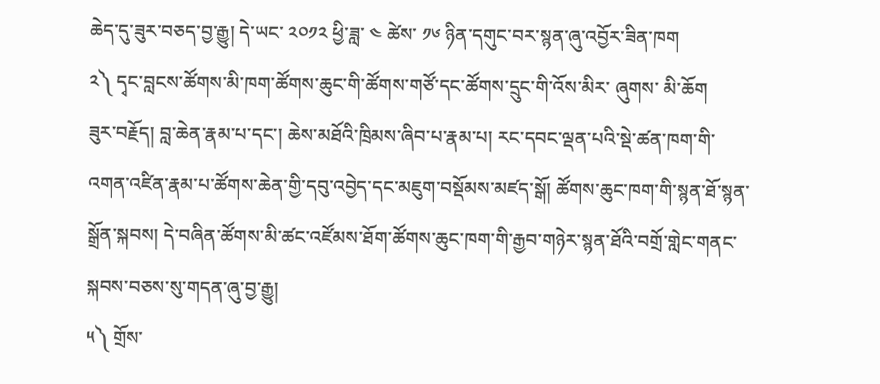ཆེད་དུ་ཟུར་བཅད་བྱ་རྒྱུ། དེ་ཡང་ ༢༠༡༢ ཕྱི་ཟླ་ ༤ ཚེས་ ༡༦ ཉིན་དགུང་བར་སྙན་ཞུ་འབྱོར་ཟིན་ཁག
༢༽ དྭང་བླངས་ཚོགས་མི་ཁག་ཚོགས་ཆུང་གི་ཚོགས་གཙོ་དང་ཚོགས་དྲུང་གི་འོས་མིར་ ཞུགས་ མི་ཆོག
ཟུར་བརྗོད། བླ་ཆེན་རྣམ་པ་དང་། ཆེས་མཐོའི་ཁྲིམས་ཞིབ་པ་རྣམ་པ། རང་དབང་ལྡན་པའི་སྡེ་ཚན་ཁག་གི་འགན་འཛིན་རྣམ་པ་ཚོགས་ཆེན་གྱི་དབུ་འབྱེད་དང་མཇུག་བསྡོམས་མཛད་སྒོ། ཚོགས་ཆུང་ཁག་གི་སྙན་ཐོ་སྙན་སྒྲོན་སྐབས། དེ་བཞིན་ཚོགས་མི་ཚང་འཛོམས་ཐོག་ཚོགས་ཆུང་ཁག་གི་རྒྱབ་གཉེར་སྙན་ཐོའི་བགྲོ་གླེང་གནང་སྐབས་བཅས་སུ་གདན་ཞུ་བྱ་རྒྱུ།
༥༽ གྲོས་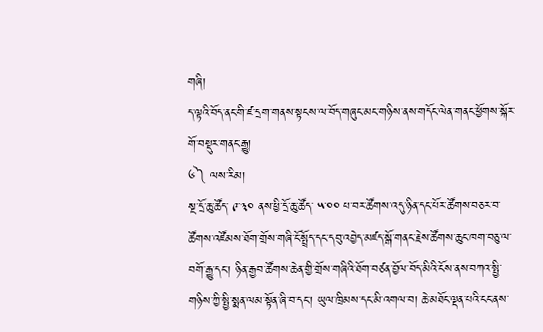གཞི།
ད་ལྟའི་བོད་ནང་གི་ཛ་དྲག་གནས་སྟངས་ལ་བོད་གཞུང་མང་གཉིས་ནས་གདོང་ལེན་གནང་ཕྱོགས་སྐོར་གོ་བསྡུར་གནང་རྒྱུ།
༦༽ ལས་རིམ།
སྔ་དྲོ་ཆུ་ཚོད་ ༩་༣༠ ནས་ཕྱི་དྲོ་ཆུ་ཚོད་ ༥་༠༠ པ་བར་ཚོགས་འདུ་ཉིན་དང་པོར་ཚོགས་བཅར་བ་ཚོགས་འཛོམས་ཐོག་གྲོས་གཞི་ངོ་སྤྲོད་དང་དབུ་འབྱེད་མཛད་སྒོ་གནང་རྗེས་ཚོགས་ཆུང་ཁག་བཅུ་ལ་བགོ་རྒྱུ་དང་། ཉིན་རྒྱབ་ཚོགས་ཆེན་གྱི་གྲོས་གཞིའི་ཐོག་བཙན་བྱོལ་བོད་མིའི་ངོས་ནས་བཀའ་སྤྱི་གཉིས་ཀྱི་སྤྱི་སྨན་ལམ་སྟོན་ཞི་བ་དང་། ཡུལ་ཁྲིམས་དང་མི་འགལ་བ། ཆེ་མཐོང་ལྡན་པའི་ངང་ནས་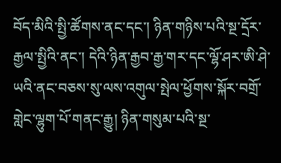བོད་མིའི་སྤྱི་ཚོགས་ནང་དང་། ཉིན་གཉིས་པའི་སྔ་དྲོར་རྒྱལ་སྤྱིའི་ནང་། དེའི་ཉིན་རྒྱབ་རྒྱ་གར་དང་ལྷོ་ཤར་ཨི་ཤེ་ཡའི་ནང་བཅས་སུ་ལས་འགུལ་སྤེལ་ཕྱོགས་སྐོར་བགྲོ་གླེང་ལྷུག་པོ་གནང་རྒྱུ། ཉིན་གསུམ་པའི་སྔ་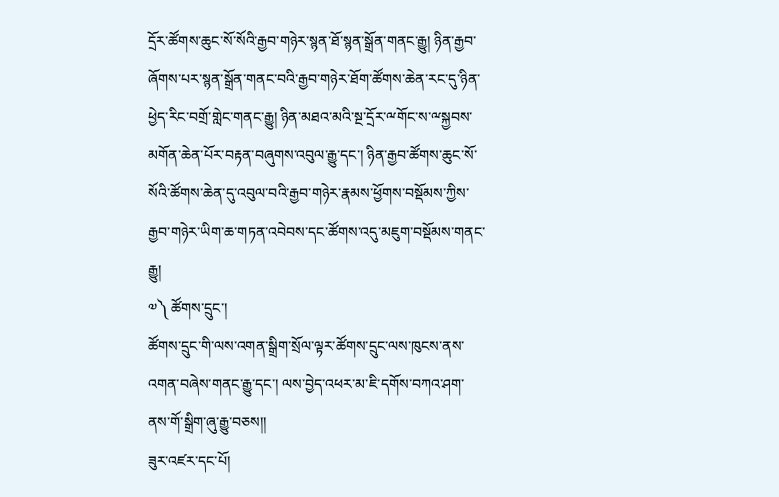དྲོར་ཚོགས་ཆུང་སོ་སོའི་རྒྱབ་གཉེར་སྙན་ཐོ་སྙན་སྒྲོན་གནང་རྒྱུ། ཉིན་རྒྱབ་ཞོགས་པར་སྙན་སྒྲོན་གནང་བའི་རྒྱབ་གཉེར་ཐོག་ཚོགས་ཆེན་རང་དུ་ཉིན་ཕྱེད་རིང་བགྲོ་གླེང་གནང་རྒྱུ། ཉིན་མཐའ་མའི་སྔ་དྲོར་ྋགོང་ས་ྋསྐྱབས་མགོན་ཆེན་པོར་བརྟན་བཞུགས་འབུལ་རྒྱུ་དང་། ཉིན་རྒྱབ་ཚོགས་ཆུང་སོ་སོའི་ཚོགས་ཆེན་དུ་འབུལ་བའི་རྒྱབ་གཉེར་རྣམས་ཕྱོགས་བསྡོམས་ཀྱིས་རྒྱབ་གཉེར་ཡིག་ཆ་གཏན་འབེབས་དང་ཚོགས་འདུ་མཇུག་བསྡོམས་གནང་རྒྱུ།
༧༽ ཚོགས་དྲུང་།
ཚོགས་དྲུང་གི་ལས་འགན་སྒྲིག་སྲོལ་ལྟར་ཚོགས་དྲུང་ལས་ཁུངས་ནས་འགན་བཞེས་གནང་རྒྱུ་དང་། ལས་བྱེད་འཕར་མ་ཇི་དགོས་བཀའ་ཤག་ནས་གོ་སྒྲིག་ཞུ་རྒྱུ་བཅས།།
ཟུར་འཛར་དང་པོ།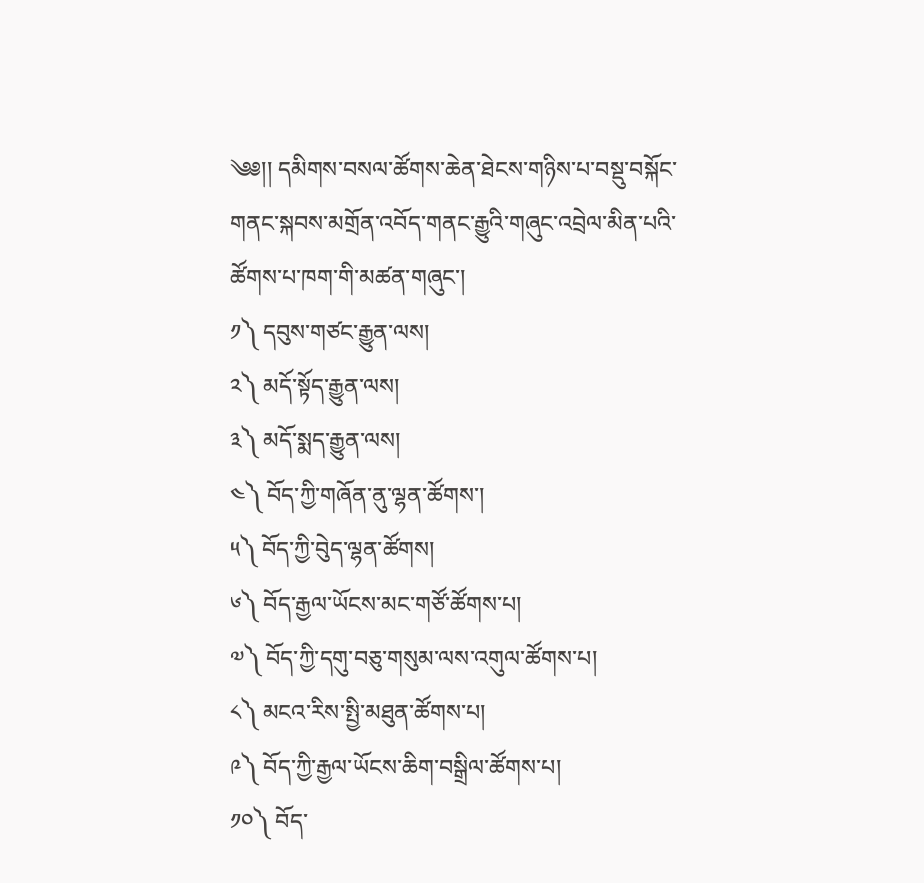༄༅།། དམིགས་བསལ་ཚོགས་ཆེན་ཐེངས་གཉིས་པ་བསྡུ་བསྐོང་གནང་སྐབས་མགྲོན་འབོད་གནང་རྒྱུའི་གཞུང་འབྲེལ་མིན་པའི་ཚོགས་པ་ཁག་གི་མཚན་གཞུང་།
༡༽ དབུས་གཙང་རྒྱུན་ལས།
༢༽ མདོ་སྟོད་རྒྱུན་ལས།
༣༽ མདོ་སྨད་རྒྱུན་ལས།
༤༽ བོད་ཀྱི་གཞོན་ནུ་ལྷན་ཚོགས་།
༥༽ བོད་ཀྱི་བེུད་ལྷན་ཚོགས།
༦༽ བོད་རྒྱལ་ཡོངས་མང་གཙོ་ཚོགས་པ།
༧༽ བོད་ཀྱི་དགུ་བཅུ་གསུམ་ལས་འགུལ་ཚོགས་པ།
༨༽ མངའ་རིས་སྤྱི་མཐུན་ཚོགས་པ།
༩༽ བོད་ཀྱི་རྒྱལ་ཡོངས་ཆིག་བསྒྲིལ་ཚོགས་པ།
༡༠༽ བོད་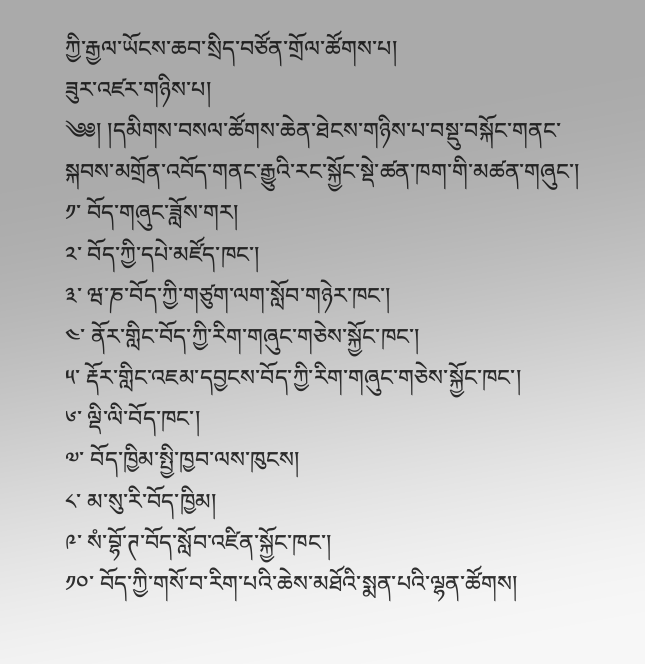ཀྱི་རྒྱལ་ཡོངས་ཆབ་སྲིད་བཙོན་གྲོལ་ཚོགས་པ།
ཟུར་འཛར་གཉིས་པ།
༄༅། །དམིགས་བསལ་ཚོགས་ཆེན་ཐེངས་གཉིས་པ་བསྡུ་བསྐོང་གནང་སྐབས་མགྲོན་འབོད་གནང་རྒྱུའི་རང་སྐྱོང་སྡེ་ཚན་ཁག་གི་མཚན་གཞུང་།
༡་ བོད་གཞུང་ཟློས་གར།
༢་ བོད་ཀྱི་དཔེ་མཛོད་ཁང་།
༣་ ཝ་ཎ་བོད་ཀྱི་གཙུག་ལག་སློབ་གཉེར་ཁང་།
༤་ ནོར་གླིང་བོད་ཀྱི་རིག་གཞུང་གཅེས་སྐྱོང་ཁང་།
༥་ རྡོར་གླིང་འཇམ་དབྱངས་བོད་ཀྱི་རིག་གཞུང་གཅེས་སྐྱོང་ཁང་།
༦་ ལྡི་ལི་བོད་ཁང་།
༧་ བོད་ཁྱིམ་སྤྱི་ཁྱབ་ལས་ཁུངས།
༨་ མ་སུ་རི་བོད་ཁྱིམ།
༩་ སཾ་བྷོ་ཊ་བོད་སློབ་འཛིན་སྐྱོང་ཁང་།
༡༠་ བོད་ཀྱི་གསོ་བ་རིག་པའི་ཆེས་མཐོའི་སྨན་པའི་ལྷན་ཚོགས།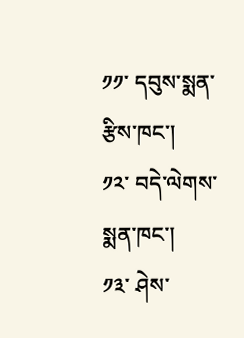༡༡་ དབུས་སྨན་རྩིས་ཁང་།
༡༢་ བདེ་ལེགས་སྨན་ཁང་།
༡༣་ ཤེས་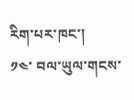རིག་པར་ཁང་།
༡༤་ བལ་ཡུལ་གངས་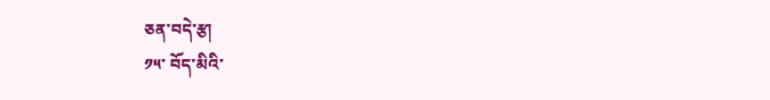ཅན་བདེ་རྩ།
༡༥་ བོད་མིའི་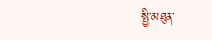སྤྱི་མཐུན་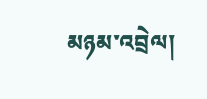མཉམ་འབྲེལ།